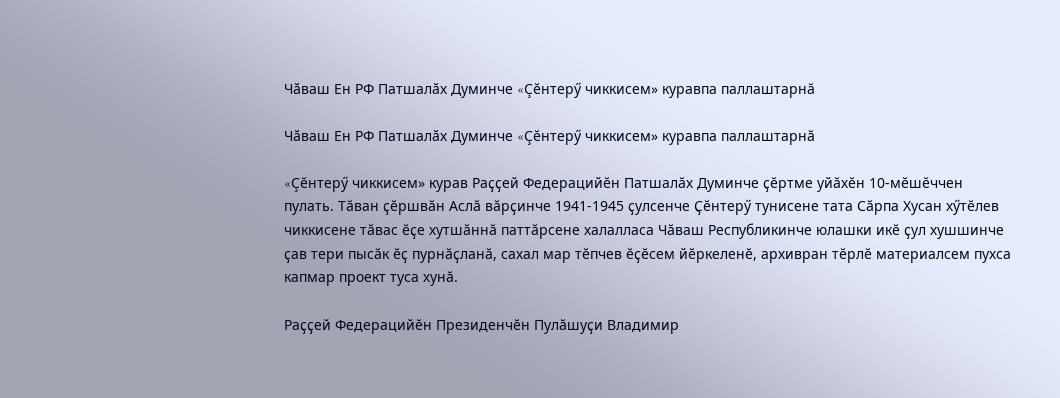Чӑваш Ен РФ Патшалӑх Думинче «Çĕнтерӳ чиккисем» куравпа паллаштарнă

Чӑваш Ен РФ Патшалӑх Думинче «Çĕнтерӳ чиккисем» куравпа паллаштарнă

«Çĕнтерӳ чиккисем» курав Раҫҫей Федерацийĕн Патшалăх Думинче ҫĕртме уйăхĕн 10-мĕшĕччен пулать. Тăван ҫĕршвăн Аслă вăрҫинче 1941-1945 ҫулсенче Ҫĕнтерӳ тунисене тата Сăрпа Хусан хӳтĕлев чиккисене тăвас ĕҫе хутшăннă паттăрсене халалласа Чăваш Республикинче юлашки икĕ ҫул хушшинче ҫав тери пысăк ĕҫ пурнăҫланă, сахал мар тĕпчев ĕҫĕсем йĕркеленĕ, архивран тĕрлĕ материалсем пухса капмар проект туса хунă.

Раҫҫей Федерацийĕн Президенчĕн Пулăшуҫи Владимир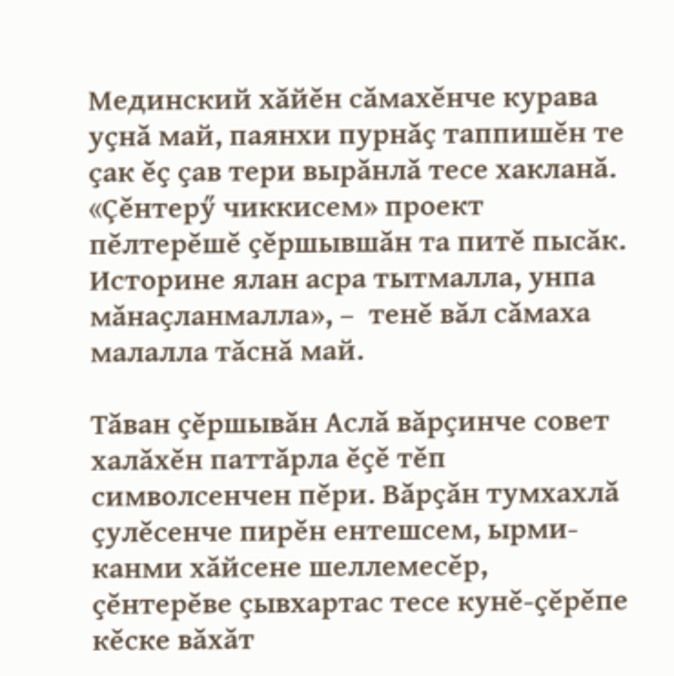Мединский хăйĕн сăмахĕнче курава уҫнă май, паянхи пурнăҫ таппишĕн те ҫак ĕҫ ҫав тери вырăнлă тесе хакланă. «Çĕнтерӳ чиккисем» проект пĕлтерĕшĕ ҫĕршывшăн та питĕ пысăк. Историне ялан асра тытмалла, унпа мăнаҫланмалла», –  тенĕ вăл сăмаха малалла тăснă май.

Тăван ҫĕршывăн Аслă вăрҫинче совет халăхĕн паттăрла ĕҫĕ тĕп символсенчен пĕри. Вăрҫăн тумхахлă ҫулĕсенче пирĕн ентешсем, ырми-канми хăйсене шеллемесĕр, ҫĕнтерĕве ҫывхартас тесе кунĕ-ҫĕрĕпе кĕске вăхăт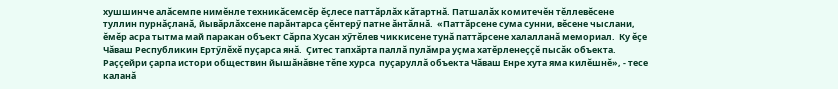хушшинче алăсемпе нимĕнле техникăсемсĕр ĕҫлесе паттăрлăх кăтартнă. Патшалăх комитечĕн тĕллевĕсене туллин пурнăҫланă, йывăрлăхсене парăнтарса ҫĕнтерӳ патне ăнтăлнă.  «Паттăрсене сума сунни, вĕсене чыслани, ĕмĕр асра тытма май паракан объект Сăрпа Хусан хӳтĕлев чиккисене тунă паттăрсене халалланă мемориал.  Ку ĕҫе Чăваш Республикин Ертӳлĕхĕ пуҫарса янă.  Ҫитес тапхăрта паллă пулăмра уҫма хатĕрленеҫҫĕ пысăк объекта. Раҫҫейри ҫарпа истори обществин йышăнăвне тĕпе хурса  пуҫаруллă объекта Чăваш Енре хута яма килĕшнĕ», - тесе каланă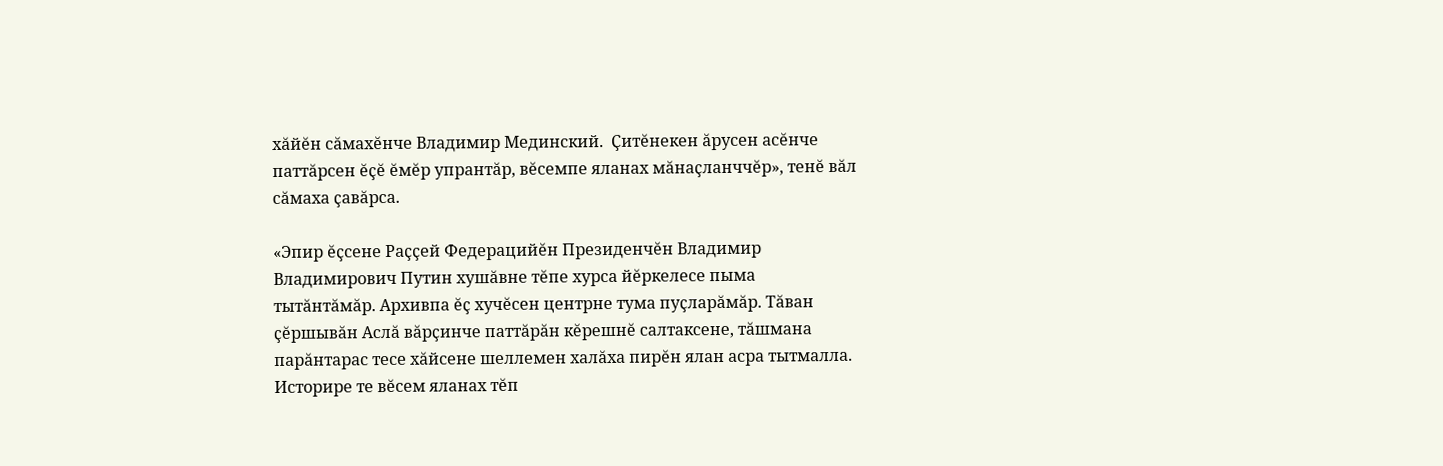хăйĕн сăмахĕнче Владимир Мединский.  Ҫитĕнекен ăрусен асĕнче паттăрсен ĕҫĕ ĕмĕр упрантăр, вĕсемпе яланах мăнаҫланччĕр», тенĕ вăл сăмаха ҫавăрса.

«Эпир ĕҫсене Раҫҫей Федерацийĕн Президенчĕн Владимир Владимирович Путин хушăвне тĕпе хурса йĕркелесе пыма тытăнтăмăр. Архивпа ĕҫ хучĕсен центрне тума пуҫларăмăр. Тăван ҫĕршывăн Аслă вăрҫинче паттăрăн кĕрешнĕ салтаксене, тăшмана парăнтарас тесе хăйсене шеллемен халăха пирĕн ялан асра тытмалла. Историре те вĕсем яланах тĕп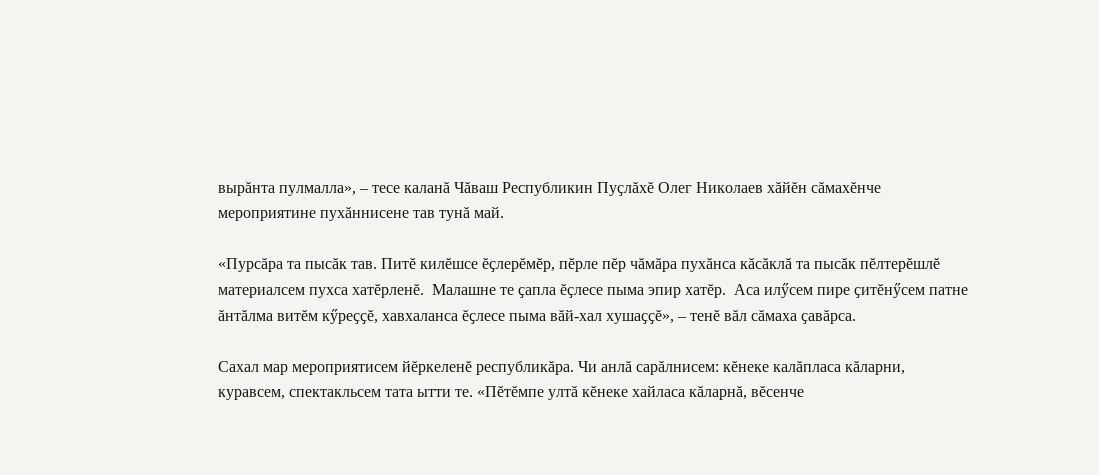вырăнта пулмалла», – тесе каланă Чăваш Республикин Пуҫлăхĕ Олег Николаев хăйĕн сăмахĕнче мероприятине пухăннисене тав тунă май.

«Пурсăра та пысăк тав. Питĕ килĕшсе ĕҫлерĕмĕр, пĕрле пĕр чăмăра пухăнса кăсăклă та пысăк пĕлтерĕшлĕ материалсем пухса хатĕрленĕ.  Малашне те ҫапла ĕҫлесе пыма эпир хатĕр.  Аса илӳсем пире ҫитĕнӳсем патне ăнтăлма витĕм кӳреҫҫĕ, хавхаланса ĕҫлесе пыма вăй-хал хушаҫҫĕ», – тенĕ вăл сăмаха ҫавăрса.

Сахал мар мероприятисем йĕркеленĕ республикăра. Чи анлă сарăлнисем: кĕнеке калăпласа кăларни, куравсем, спектакльсем тата ытти те. «Пĕтĕмпе ултă кĕнеке хайласа кăларнă, вĕсенче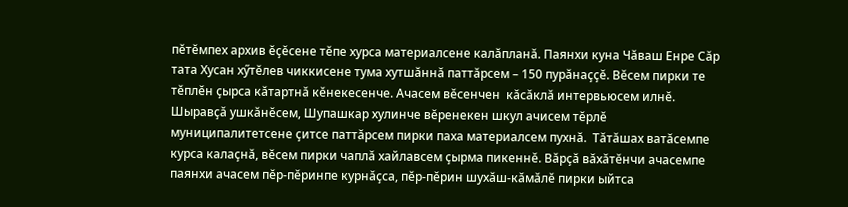пĕтĕмпех архив ĕҫĕсене тĕпе хурса материалсене калăпланă. Паянхи куна Чăваш Енре Сăр тата Хусан хӳтĕлев чиккисене тума хутшăннă паттăрсем – 150 пурăнаҫҫĕ. Вĕсем пирки те тĕплĕн ҫырса кăтартнă кĕнекесенче. Ачасем вĕсенчен  кăсăклă интервьюсем илнĕ. Шыравҫă ушкăнĕсем, Шупашкар хулинче вĕренекен шкул ачисем тĕрлĕ муниципалитетсене ҫитсе паттăрсем пирки паха материалсем пухнă.  Тăтăшах ватăсемпе курса калаҫнă, вĕсем пирки чаплă хайлавсем ҫырма пикеннĕ. Вăрҫă вăхăтĕнчи ачасемпе паянхи ачасем пĕр-пĕринпе курнăҫса, пĕр-пĕрин шухăш-кăмăлĕ пирки ыйтса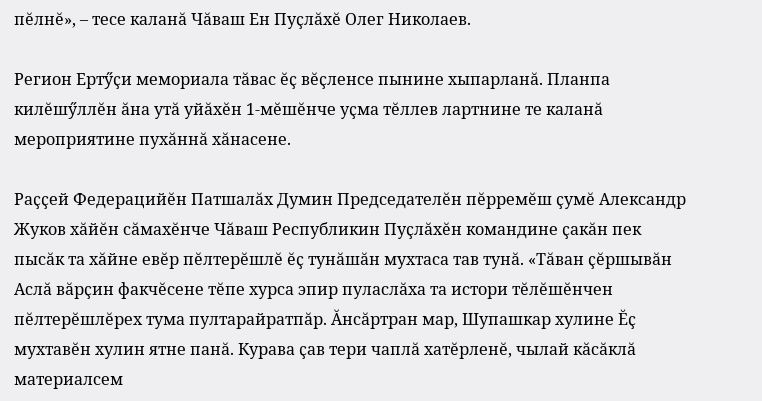пĕлнĕ», – тесе каланă Чăваш Ен Пуҫлăхĕ Олег Николаев.

Регион Ертӳҫи мемориала тăвас ĕҫ вĕҫленсе пынине хыпарланă. Планпа килĕшӳллĕн ăна утă уйăхĕн 1-мĕшĕнче уҫма тĕллев лартнине те каланă мероприятине пухăннă хăнасене.

Раҫҫей Федерацийĕн Патшалăх Думин Председателĕн пĕрремĕш ҫумĕ Александр Жуков хăйĕн сăмахĕнче Чăваш Республикин Пуҫлăхĕн командине ҫакăн пек пысăк та хăйне евĕр пĕлтерĕшлĕ ĕҫ тунăшăн мухтаса тав тунă. «Тăван ҫĕршывăн Аслă вăрҫин факчĕсене тĕпе хурса эпир пуласлăха та истори тĕлĕшĕнчен пĕлтерĕшлĕрех тума пултарайратпăр. Ăнсăртран мар, Шупашкар хулине Ĕҫ мухтавĕн хулин ятне панă. Курава ҫав тери чаплă хатĕрленĕ, чылай кăсăклă материалсем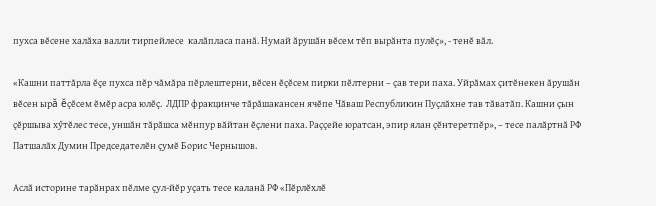пухса вĕсене халăха валли тирпейлесе  калăпласа панă. Нумай ăрушăн вĕсем тĕп вырăнта пулĕҫ», - тенĕ вăл.

«Кашни паттăрла ĕҫе пухса пĕр чăмăра пĕрлештерни, вĕсен ĕҫĕсем пирки пĕлтерни – ҫав тери паха. Уйрăмах ҫитĕнекен ăрушăн вĕсен ырă ĕҫĕсем ĕмĕр асра юлĕҫ.  ЛДПР фракцинче тăрăшакансен ячĕпе Чăваш Республикин Пуҫлăхне тав тăватăп. Кашни ҫын ҫĕршыва хӳтĕлес тесе, уншăн тăрăшса мĕнпур вăйтан ĕҫлени паха. Раҫҫейе юратсан, эпир ялан ҫĕнтеретпĕр», – тесе палăртнă РФ Патшалăх Думин Председателĕн ҫумĕ Борис Чернышов.

Аслă историне тарăнрах пĕлме ҫул-йĕр уҫать тесе каланă РФ «Пĕрлĕхлĕ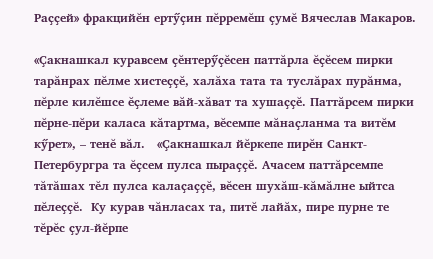Раҫҫей» фракцийĕн ертӳҫин пĕрремĕш ҫумĕ Вячеслав Макаров.

«Ҫакнашкал куравсем ҫĕнтерӳҫĕсен паттăрла ĕҫĕсем пирки тарăнрах пĕлме хистеҫҫĕ, халăха тата та туслăрах пурăнма, пĕрле килĕшсе ĕҫлеме вăй-хăват та хушаҫҫĕ. Паттăрсем пирки пĕрне-пĕри каласа кăтартма, вĕсемпе мăнаҫланма та витĕм кӳрет», – тенĕ вăл.   «Ҫакнашкал йĕркепе пирĕн Санкт-Петербургра та ĕҫсем пулса пыраҫҫĕ. Ачасем паттăрсемпе тăтăшах тĕл пулса калаҫаҫҫĕ, вĕсен шухăш-кăмăлне ыйтса пĕлеҫҫĕ.  Ку курав чăнласах та, питĕ лайăх, пире пурне те тĕрĕс ҫул-йĕрпе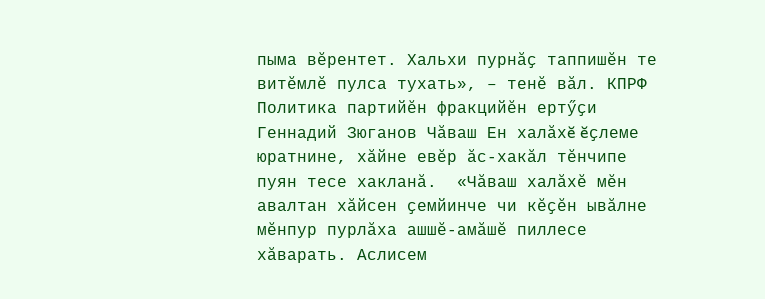пыма вĕрентет. Хальхи пурнăҫ таппишĕн те витĕмлĕ пулса тухать», – тенĕ вăл. КПРФ Политика партийĕн фракцийĕн ертӳҫи Геннадий Зюганов Чăваш Ен халăхĕ ĕҫлеме юратнине, хăйне евĕр ăс-хакăл тĕнчипе пуян тесе хакланă.  «Чăваш халăхĕ мĕн авалтан хăйсен ҫемйинче чи кĕҫĕн ывăлне мĕнпур пурлăха ашшĕ-амăшĕ пиллесе хăварать. Аслисем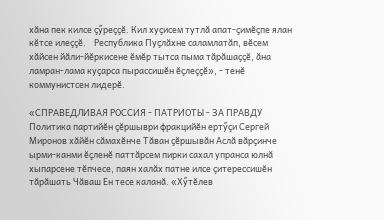хăна пек килсе ҫӳреҫҫĕ. Кил хуҫисем тутлă апат-ҫимĕҫпе ялан кĕтсе илеҫҫĕ.    Республика Пуҫлăхне саламлатăп, вĕсем хăйсен йăли-йĕркисене ĕмĕр тытса пыма тăрăшаҫҫĕ, ăна ламран-лама куҫарса пырассишĕн ĕҫлеҫҫĕ», - тенĕ коммунистсен лидерĕ.

«СПРАВЕДЛИВАЯ РОССИЯ - ПАТРИОТЫ - ЗА ПРАВДУ Политика партийĕн ҫĕршыври фракцийĕн ертӳҫи Сергей Миронов хăйĕн сăмахĕнче Тăван ҫĕршывăн Аслă вăрҫинче ырми-канми ĕҫленĕ паттăрсем пирки сахал упранса юлнă хыпарсене тĕпчесе, паян халăх патне илсе ҫитерессишĕн тăрăшать Чăваш Ен тесе каланă. «Хӳтĕлев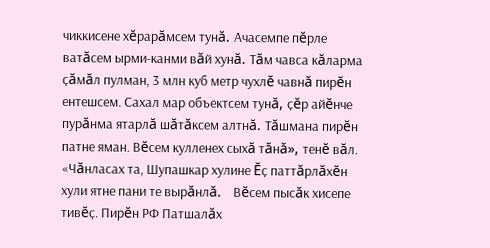чиккисене хĕрарăмсем тунă. Ачасемпе пĕрле ватăсем ырми-канми вăй хунă. Тăм чавса кăларма ҫăмăл пулман, 3 млн куб метр чухлĕ чавнă пирĕн ентешсем. Сахал мар объектсем тунă, ҫĕр айĕнче пурăнма ятарлă шăтăксем алтнă. Тăшмана пирĕн патне яман. Вĕсем кулленех сыхă тăнă», тенĕ вăл.  «Чăнласах та, Шупашкар хулине Ĕҫ паттăрлăхĕн хули ятне пани те вырăнлă.   Вĕсем пысăк хисепе тивĕҫ. Пирĕн РФ Патшалăх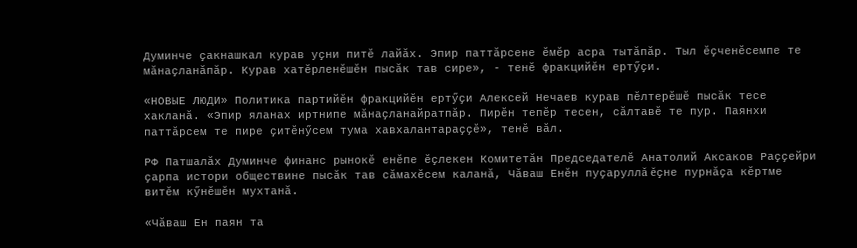Думинче ҫакнашкал курав уҫни питĕ лайăх. Эпир паттăрсене ĕмĕр асра тытăпăр. Тыл ĕҫченĕсемпе те мăнаҫланăпăр. Курав хатĕрленĕшĕн пысăк тав сире», - тенĕ фракцийĕн ертӳҫи.

«НОВЫЕ ЛЮДИ» Политика партийĕн фракцийĕн ертӳҫи Алексей Нечаев курав пĕлтерĕшĕ пысăк тесе хакланă. «Эпир яланах иртнипе мăнаҫланайратпăр. Пирĕн тепĕр тесен, сăлтавĕ те пур. Паянхи паттăрсем те пире ҫитĕнӳсем тума хавхалантараҫҫĕ», тенĕ вăл.

РФ Патшалăх Думинче финанс рынокĕ енĕпе ĕҫлекен Комитетăн Председателĕ Анатолий Аксаков Раҫҫейри ҫарпа истори обществине пысăк тав сăмахĕсем каланă, Чăваш Енĕн пуҫаруллă ĕҫне пурнăҫа кĕртме витĕм кӳнĕшĕн мухтанă.

«Чăваш Ен паян та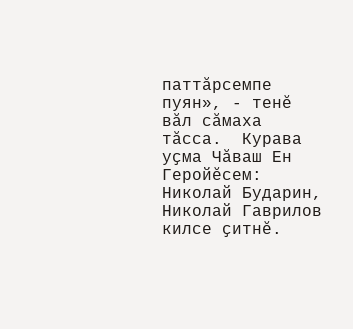паттăрсемпе пуян», - тенĕ вăл сăмаха тăсса.  Курава уҫма Чăваш Ен Геройĕсем: Николай Бударин, Николай Гаврилов килсе ҫитнĕ.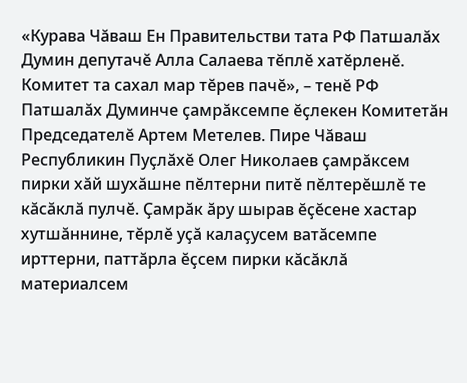«Курава Чăваш Ен Правительстви тата РФ Патшалăх Думин депутачĕ Алла Салаева тĕплĕ хатĕрленĕ. Комитет та сахал мар тĕрев пачĕ», – тенĕ РФ Патшалăх Думинче ҫамрăксемпе ĕҫлекен Комитетăн Председателĕ Артем Метелев. Пире Чăваш Республикин Пуҫлăхĕ Олег Николаев ҫамрăксем пирки хăй шухăшне пĕлтерни питĕ пĕлтерĕшлĕ те кăсăклă пулчĕ. Ҫамрăк ăру шырав ĕҫĕсене хастар хутшăннине, тĕрлĕ уҫă калаҫусем ватăсемпе ирттерни, паттăрла ĕҫсем пирки кăсăклă материалсем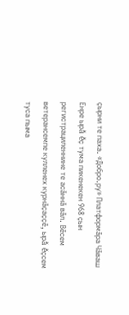ҫырни те паха. «Добро.ру» Платформăра Чăваш Енре ырă ĕҫ тума пикенекен 968 ҫын регистрациленнине те асăннă вăл. Вĕсем ветерансемпе кулленех курнăҫаҫҫĕ, ырă ĕҫсем туса пыма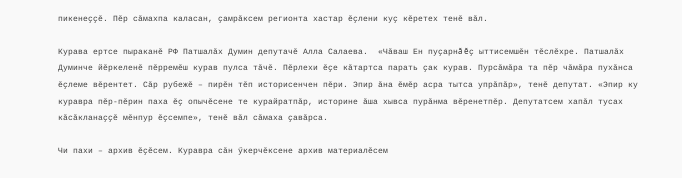пикенеҫҫĕ. Пĕр сăмахпа каласан, ҫамрăксем регионта хастар ĕҫлени куҫ кĕретех тенĕ вăл.

Курава ертсе пыраканĕ РФ Патшалăх Думин депутачĕ Алла Салаева.  «Чăваш Ен пуҫарнă ĕҫ ыттисемшĕн тĕслĕхре. Патшалăх Думинче йĕркеленĕ пĕрремĕш курав пулса тăчĕ. Пĕрлехи ĕҫе кăтартса парать ҫак курав. Пурсăмăра та пĕр чăмăра пухăнса ĕҫлеме вĕрентет. Сăр рубежĕ – пирĕн тĕп историсенчен пĕри. Эпир ăна ĕмĕр асра тытса упрăпăр», тенĕ депутат. «Эпир ку куравра пĕр-пĕрин паха ĕҫ опычĕсене те курайратпăр, историне ăша хывса пурăнма вĕренетпĕр. Депутатсем хапăл тусах кăсăкланаҫҫĕ мĕнпур ĕҫсемпе», тенĕ вăл сăмаха ҫавăрса.

Чи пахи – архив ĕҫĕсем. Куравра сăн ӳкерчĕксене архив материалĕсем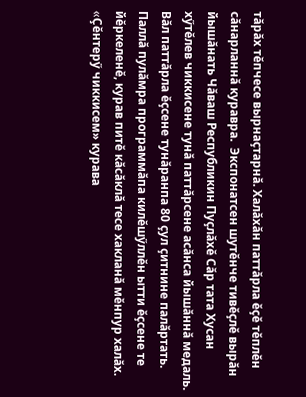тăрăх тĕпчесе вырнаҫтарнă. Халăхăн паттăрла ĕҫĕ тĕплĕн сăнарланнă куравра.  Экспонатсен шутĕнче тивĕҫлĕ вырăн йышăнать Чăваш Республикин Пуҫлăхĕ Сăр тата Хусан хӳтĕлев чиккисене тунă паттăрсене асăнса йышăннă медаль. Вăл паттăрла ĕҫсене тунăранпа 80 ҫул ҫитнине палăртать. Паллă пулăмра программăпа килĕшӳллĕн ытти ĕҫсене те йĕркеленĕ, курав питĕ кăсăклă тесе хакланă мĕнпур халăх. «Çĕнтерӳ чиккисем» курава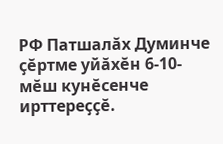РФ Патшалăх Думинче ҫĕртме уйăхĕн 6-10-мĕш кунĕсенче ирттереҫҫĕ.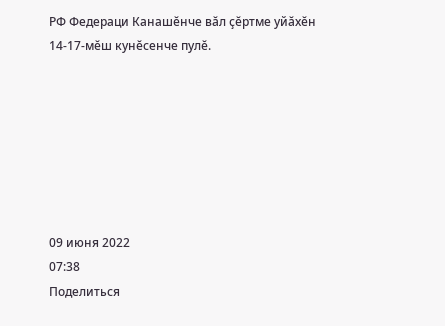РФ Федераци Канашĕнче вăл ҫĕртме уйăхĕн 14-17-мĕш кунĕсенче пулĕ.







09 июня 2022
07:38
Поделиться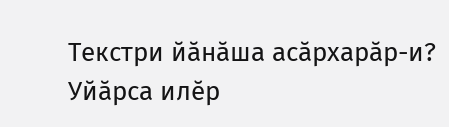Текстри йӑнӑша асӑрхарӑр-и?
Уйӑрса илӗр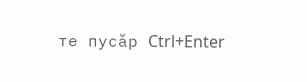те пусӑр Ctrl+Enter